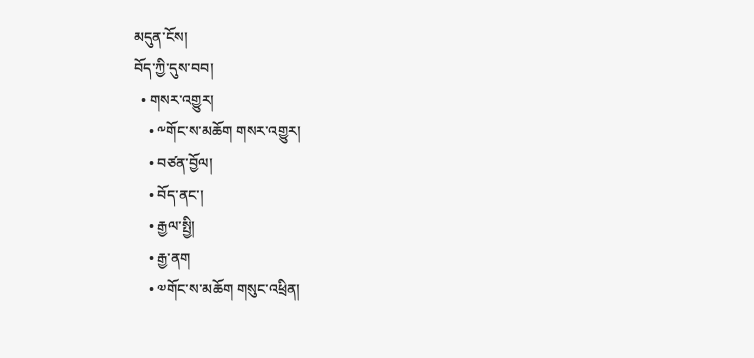མདུན་ངོས།
བོད་ཀྱི་དུས་བབ།
  • གསར་འགྱུར།
    • ༸གོང་ས་མཆོག གསར་འགྱུར།
    • བཙན་བྱོལ།
    • བོད་ནང་།
    • རྒྱལ་སྤྱི།
    • རྒྱ་ནག
    • ༧གོང་ས་མཆོག གསུང་འཕྲིན།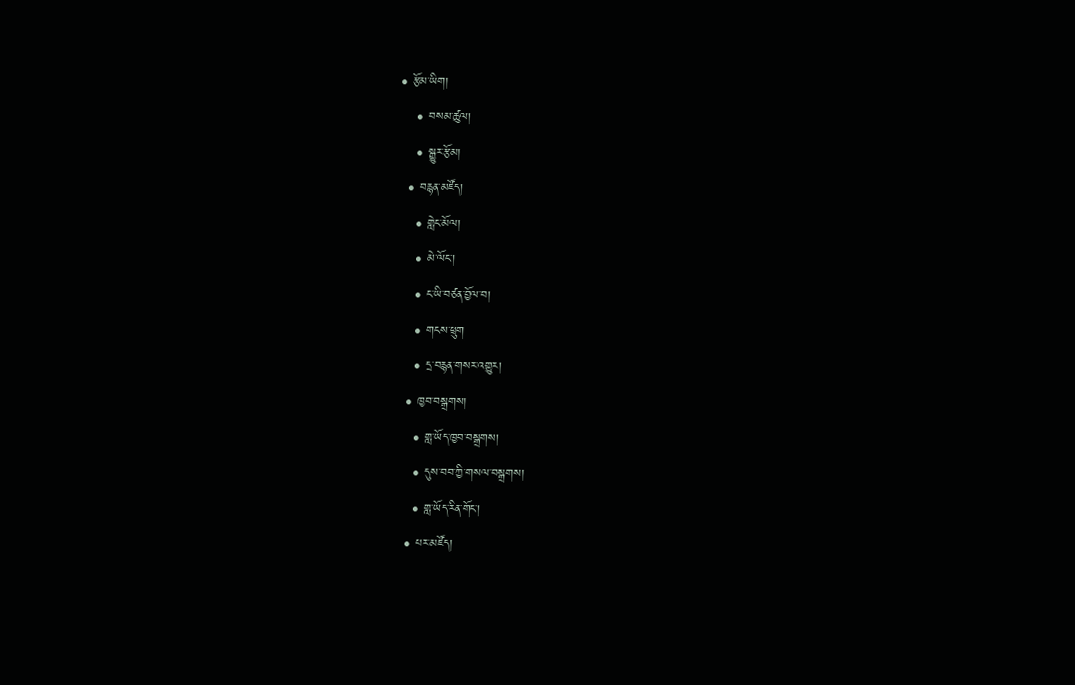• རྩོམ་ཡིག།
    • བསམ་ཚུལ།
    • སྒྱུར་རྩོམ།
  • བརྙན་མཛོད།
    • གླེང་མོལ།
    • མེ་ལོང་།
    • ང་ཡི་བཙན་བྱོལ་བ།
    • གངས་ཕྲུག
    • དྲ་བརྙན་གསར་འགྱུར།
  • ཁྱབ་བསྒྲགས།
    • གླ་ཡོད་ཁྱབ་བསྒྲགས།
    • དུས་བབ་ཀྱི་གསལ་བསྒྲགས།
    • གླ་ཡོད་རིན་གོང་།
  • པར་མཛོད།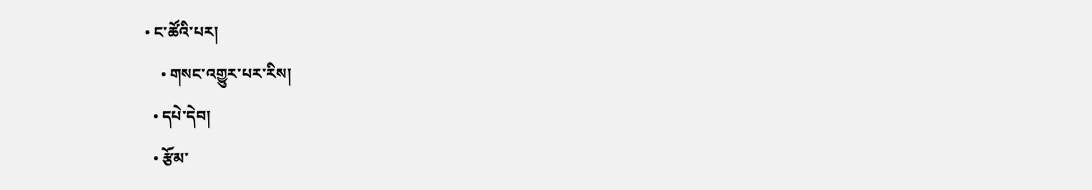• ང་ཚོའི་པར།
    • གསང་འགྱུར་པར་རིས།
  • དཔེ་དེབ།
  • རྩོམ་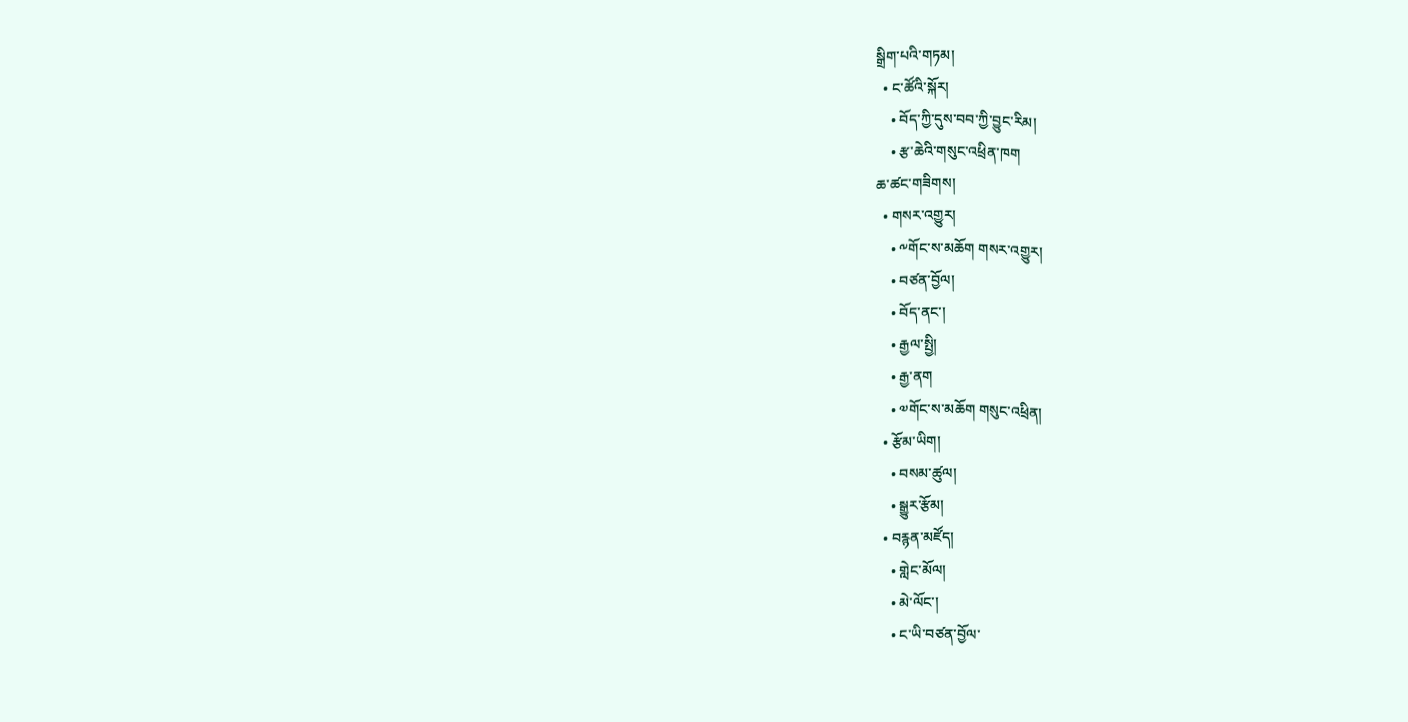སྒྲིག་པའི་གཏམ།
  • ང་ཚོའི་སྐོར།
    • བོད་ཀྱི་དུས་བབ་ཀྱི་བྱུང་རིམ།
    • རྩ་ཆེའི་གསུང་འཕྲིན་ཁག
ཆ་ཚང་གཟིགས།
  • གསར་འགྱུར།
    • ༸གོང་ས་མཆོག གསར་འགྱུར།
    • བཙན་བྱོལ།
    • བོད་ནང་།
    • རྒྱལ་སྤྱི།
    • རྒྱ་ནག
    • ༧གོང་ས་མཆོག གསུང་འཕྲིན།
  • རྩོམ་ཡིག།
    • བསམ་ཚུལ།
    • སྒྱུར་རྩོམ།
  • བརྙན་མཛོད།
    • གླེང་མོལ།
    • མེ་ལོང་།
    • ང་ཡི་བཙན་བྱོལ་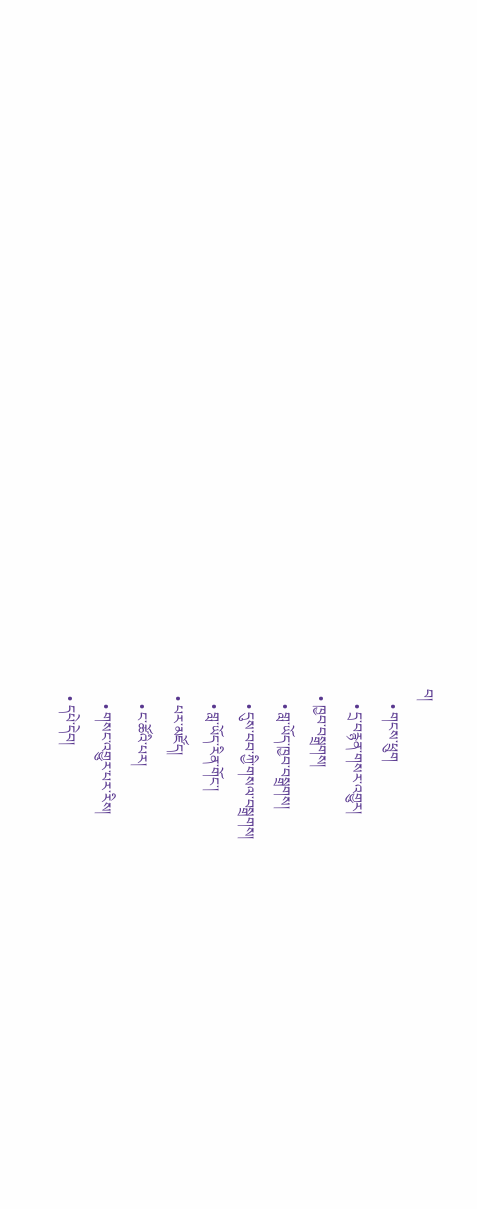བ།
    • གངས་ཕྲུག
    • དྲ་བརྙན་གསར་འགྱུར།
  • ཁྱབ་བསྒྲགས།
    • གླ་ཡོད་ཁྱབ་བསྒྲགས།
    • དུས་བབ་ཀྱི་གསལ་བསྒྲགས།
    • གླ་ཡོད་རིན་གོང་།
  • པར་མཛོད།
    • ང་ཚོའི་པར།
    • གསང་འགྱུར་པར་རིས།
  • དཔེ་དེབ།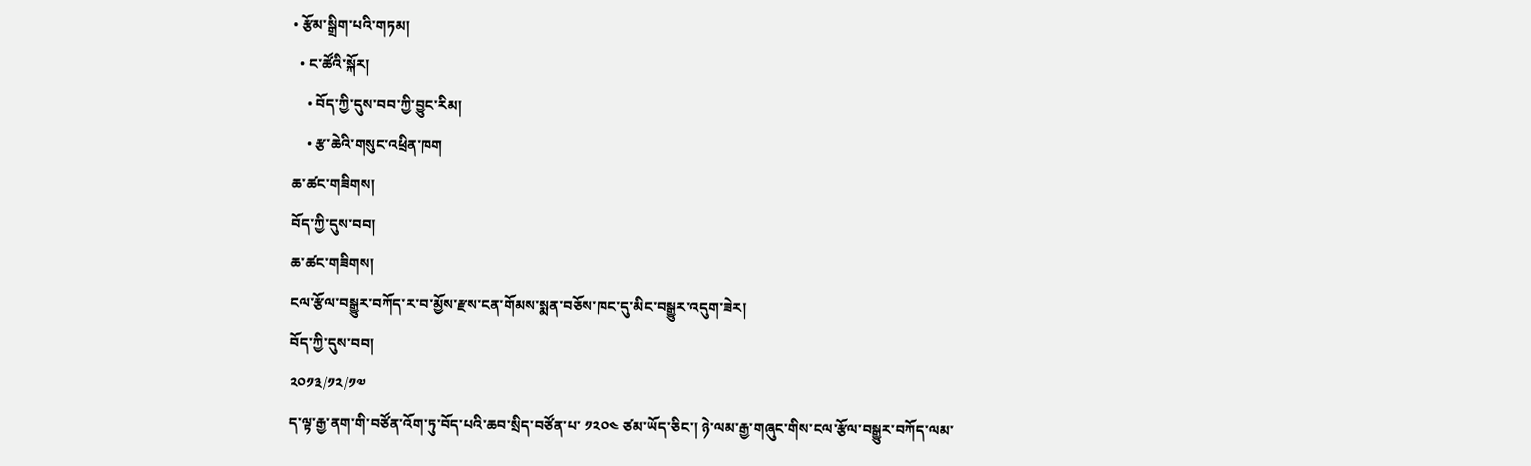• རྩོམ་སྒྲིག་པའི་གཏམ།
  • ང་ཚོའི་སྐོར།
    • བོད་ཀྱི་དུས་བབ་ཀྱི་བྱུང་རིམ།
    • རྩ་ཆེའི་གསུང་འཕྲིན་ཁག
ཆ་ཚང་གཟིགས།
བོད་ཀྱི་དུས་བབ།
ཆ་ཚང་གཟིགས།
ངལ་རྩོལ་བསྒྱུར་བཀོད་ར་བ་མྱོས་རྫས་ངན་གོམས་སྨན་བཅོས་ཁང་དུ་མིང་བསྒྱུར་འདུག་ཟེར།
བོད་ཀྱི་དུས་བབ།
༢༠༡༣/༡༢/༡༧
ད་ལྟ་རྒྱ་ནག་གི་བཙོན་འོག་ཏུ་བོད་པའི་ཆབ་སྲིད་བཙོན་པ་ ༡༢༠༤ ཙམ་ཡོད་ཅིང་། ཉེ་ལམ་རྒྱ་གཞུང་གིས་ངལ་རྩོལ་བསྒྱུར་བཀོད་ལམ་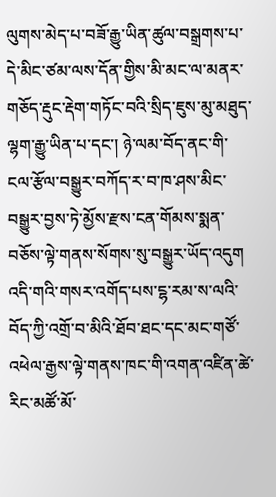ལུགས་མེད་པ་བཟོ་རྒྱུ་ཡིན་ཚུལ་བསྒྲགས་པ་དེ་མིང་ཙམ་ལས་དོན་གྱིས་མི་མང་ལ་མནར་གཅོད་རྡུང་རྡེག་གཏོང་བའི་སྲིད་ཇུས་མུ་མཐུད་ལྷག་རྒྱུ་ཡིན་པ་དང་། ཉེ་ལམ་བོད་ནང་གི་ངལ་རྩོལ་བསྒྱུར་བཀོད་ར་བ་ཁ་ཤས་མིང་བསྒྱུར་བྱས་ཏེ་མྱོས་རྫས་ངན་གོམས་སྨན་བཅོས་ལྟེ་གནས་སོགས་སུ་བསྒྱུར་ཡོད་འདུག
འདི་གའི་གསར་འགོད་པས་ངྷ་རམ་ས་ལའི་བོད་ཀྱི་འགྲོ་བ་མིའི་ཐོབ་ཐང་དང་མང་གཙོ་འཕེལ་རྒྱས་ལྟེ་གནས་ཁང་གི་འགན་འཛིན་ཚེ་རིང་མཚོ་མོ་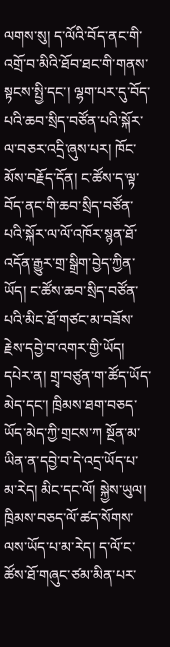ལགས་སུ། ད་ལོའི་བོད་ནང་གི་འགྲོ་བ་མིའི་ཐོབ་ཐང་གི་གནས་སྟངས་སྤྱི་དང་། ལྷག་པར་དུ་བོད་པའི་ཆབ་སྲིད་བཙོན་པའི་སྐོར་ལ་བཅར་འདྲི་ཞུས་པར། ཁོང་མོས་བརྗོད་དོན། ང་ཚོས་ད་ལྟ་བོད་ནང་གི་ཆབ་སྲིད་བཙོན་པའི་སྐོར་ལ་ལོ་འཁོར་སྙན་ཐོ་འདོན་རྒྱུར་གྲ་སྒྲིག་བྱེད་ཀྱིན་ཡོད། ང་ཚོས་ཆབ་སྲིད་བཙོན་པའི་མིང་ཐོ་གཙང་མ་བཟོས་རྗེས་དབྱེ་བ་འགར་གྱི་ཡོད། དཔེར་ན། གྲྭ་བཙུན་ག་ཚོད་ཡོད་མེད་དང་། ཁྲིམས་ཐག་བཅད་ཡོད་མེད་ཀྱི་གྲངས་ཀ སྔོན་མ་ཡིན་ན་དབྱེ་བ་དེ་འདྲ་ཡོད་པ་མ་རེད། མིང་དང་ལོ། སྐྱེས་ཡུལ། ཁྲིམས་བཅད་ལོ་ཚད་སོགས་ལས་ཡོད་པ་མ་རེད། ད་ལོ་ང་ཚོས་ཐོ་གཞུང་ཙམ་མིན་པར་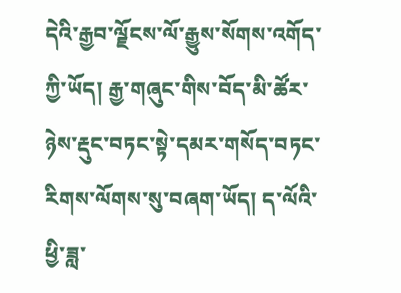དེའི་རྒྱབ་ལྗོངས་ལོ་རྒྱུས་སོགས་འགོད་ཀྱི་ཡོད། རྒྱ་གཞུང་གིས་བོད་མི་ཚོར་ཉེས་རྡུང་བཏང་སྟེ་དམར་གསོད་བཏང་རིགས་ལོགས་སུ་བཞག་ཡོད། ད་ལོའི་ཕྱི་ཟླ་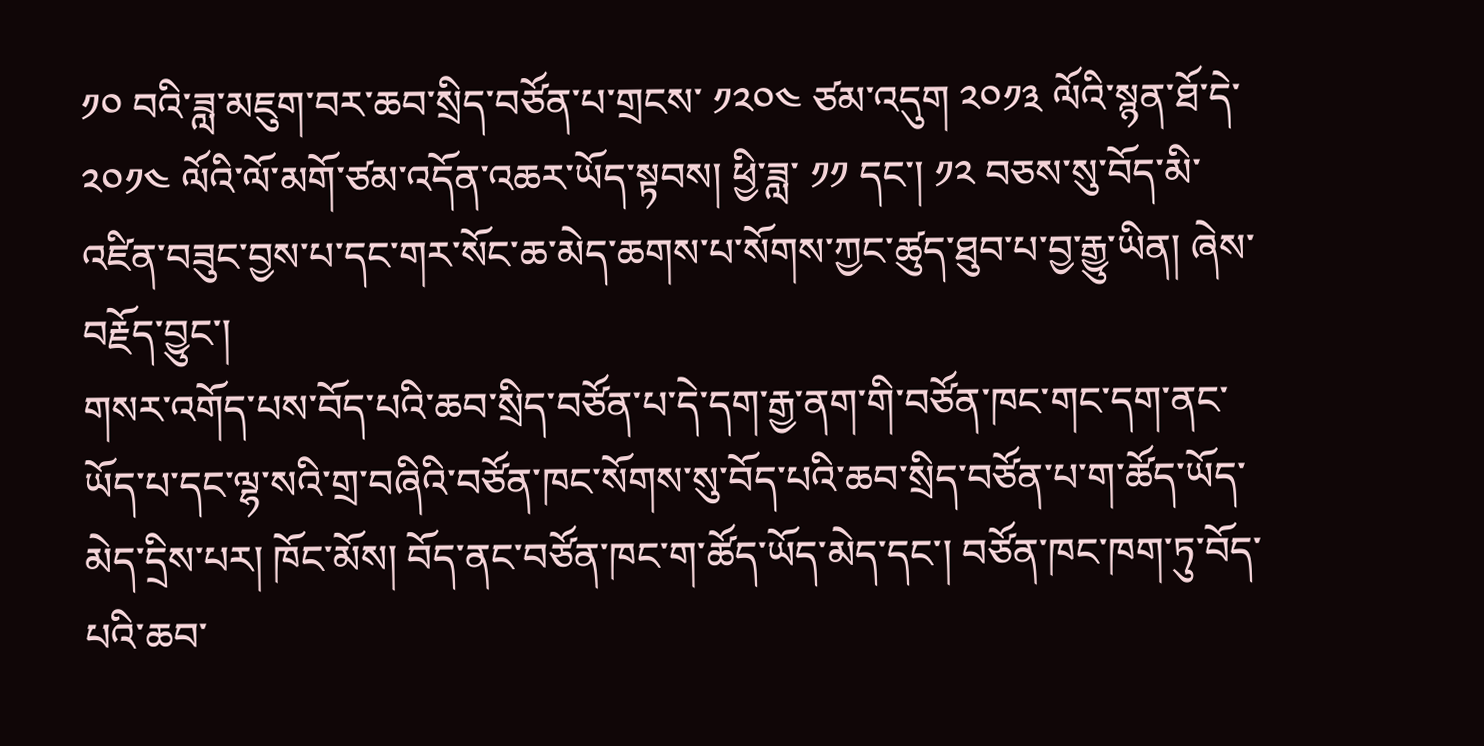༡༠ བའི་ཟླ་མཇུག་བར་ཆབ་སྲིད་བཙོན་པ་གྲངས་ ༡༢༠༤ ཙམ་འདུག ༢༠༡༣ ལོའི་སྙན་ཐོ་དེ་ ༢༠༡༤ ལོའི་ལོ་མགོ་ཙམ་འདོན་འཆར་ཡོད་སྟབས། ཕྱི་ཟླ་ ༡༡ དང་། ༡༢ བཅས་སུ་བོད་མི་འཛིན་བཟུང་བྱས་པ་དང་གར་སོང་ཆ་མེད་ཆགས་པ་སོགས་ཀྱང་ཚུད་ཐུབ་པ་བྱ་རྒྱུ་ཡིན། ཞེས་བརྗོད་བྱུང་།
གསར་འགོད་པས་བོད་པའི་ཆབ་སྲིད་བཙོན་པ་དེ་དག་རྒྱ་ནག་གི་བཙོན་ཁང་གང་དག་ནང་ཡོད་པ་དང་ལྷ་སའི་གྲ་བཞིའི་བཙོན་ཁང་སོགས་སུ་བོད་པའི་ཆབ་སྲིད་བཙོན་པ་ག་ཚོད་ཡོད་མེད་དྲིས་པར། ཁོང་མོས། བོད་ནང་བཙོན་ཁང་ག་ཚོད་ཡོད་མེད་དང་། བཙོན་ཁང་ཁག་ཏུ་བོད་པའི་ཆབ་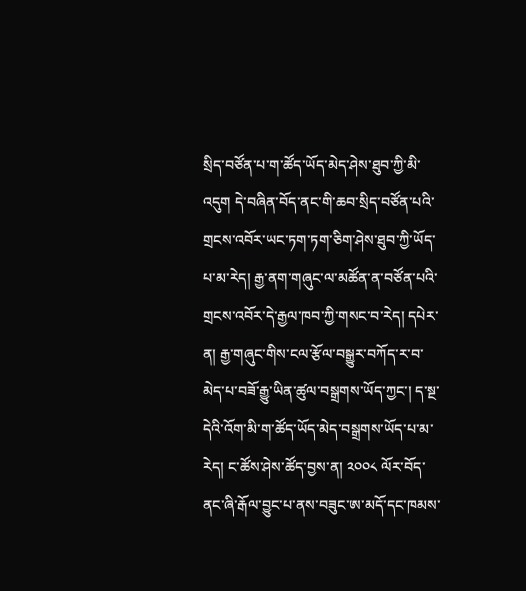སྲིད་བཙོན་པ་ག་ཚོད་ཡོད་མེད་ཤེས་ཐུབ་ཀྱི་མི་འདུག དེ་བཞིན་བོད་ནང་གི་ཆབ་སྲིད་བཙོན་པའི་གྲངས་འབོར་ཡང་ཏག་ཏག་ཅིག་ཤེས་ཐུབ་ཀྱི་ཡོད་པ་མ་རེད། རྒྱ་ནག་གཞུང་ལ་མཚོན་ན་བཙོན་པའི་གྲངས་འབོར་དེ་རྒྱལ་ཁབ་ཀྱི་གསང་བ་རེད། དཔེར་ན། རྒྱ་གཞུང་གིས་ངལ་རྩོལ་བསྒྱུར་བཀོད་ར་བ་མེད་པ་བཟོ་རྒྱུ་ཡིན་ཚུལ་བསྒྲགས་ཡོད་ཀྱང་། ད་སྔ་དེའི་འོག་མི་ག་ཚོད་ཡོད་མེད་བསྒྲགས་ཡོད་པ་མ་རེད། ང་ཚོས་ཤེས་ཚོད་བྱས་ན། ༢༠༠༨ ལོར་བོད་ནང་ཞི་རྒོལ་བྱུང་པ་ནས་བཟུང་ཨ་མདོ་དང་ཁམས་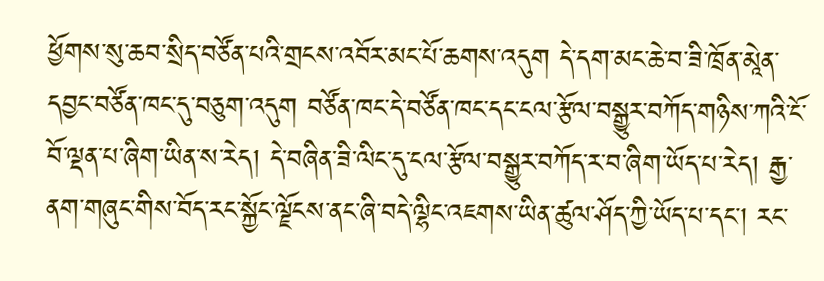ཕྱོགས་སུ་ཆབ་སྲིད་བཙོན་པའི་གྲངས་འབོར་མང་པོ་ཆགས་འདུག དེ་དག་མང་ཆེ་བ་ཟི་ཁྲོན་མཱེན་དབྱང་བཙོན་ཁང་དུ་བཅུག་འདུག བཙོན་ཁང་དེ་བཙོན་ཁང་དང་ངལ་རྩོལ་བསྒྱུར་བཀོད་གཉིས་ཀའི་ངོ་བོ་ལྡན་པ་ཞིག་ཡིན་ས་རེད། དེ་བཞིན་ཟི་ལིང་དུ་ངལ་རྩོལ་བསྒྱུར་བཀོད་ར་བ་ཞིག་ཡོད་པ་རེད། རྒྱ་ནག་གཞུང་གིས་བོད་རང་སྐྱོང་ལྗོངས་ནང་ཞི་བདེ་ལྷིང་འཇགས་ཡིན་ཚུལ་ཤོད་ཀྱི་ཡོད་པ་དང་། རང་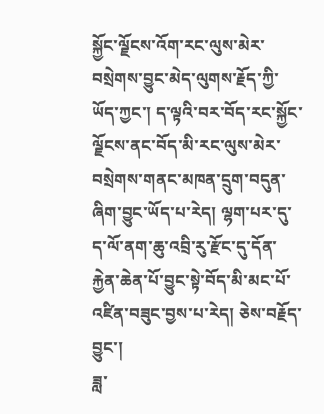སྐྱོང་ལྗོངས་འོག་རང་ལུས་མེར་བསྲེགས་བྱུང་མེད་ལུགས་རྗོད་ཀྱི་ཡོད་ཀྱང་། ད་ལྟའི་བར་བོད་རང་སྐྱོང་ལྗོངས་ནང་བོད་མི་རང་ལུས་མེར་བསྲེགས་གནང་མཁན་དྲུག་བདུན་ཞིག་བྱུང་ཡོད་པ་རེད། ལྷག་པར་དུ་ད་ལོ་ནག་ཆུ་འབྲི་རུ་རྫོང་དུ་དོན་རྐྱེན་ཆེན་པོ་བྱུང་སྟེ་བོད་མི་མང་པོ་འཛིན་བཟུང་བྱས་པ་རེད། ཅེས་བརྗོད་བྱུང་།
ཟླ་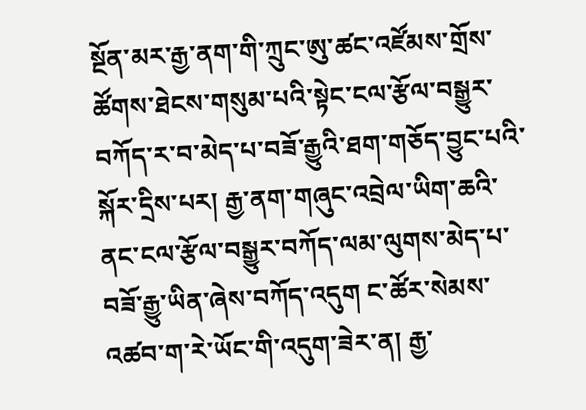སྔོན་མར་རྒྱ་ནག་གི་ཀྲུང་ཨུ་ཚང་འཛོམས་གྲོས་ཚོགས་ཐེངས་གསུམ་པའི་སྟེང་ངལ་རྩོལ་བསྒྱུར་བཀོད་ར་བ་མེད་པ་བཟོ་རྒྱུའི་ཐག་གཅོད་བྱུང་པའི་སྐོར་དྲིས་པར། རྒྱ་ནག་གཞུང་འབྲེལ་ཡིག་ཆའི་ནང་ངལ་རྩོལ་བསྒྱུར་བཀོད་ལམ་ལུགས་མེད་པ་བཟོ་རྒྱུ་ཡིན་ཞེས་བཀོད་འདུག ང་ཚོར་སེམས་འཚབ་ག་རེ་ཡོང་གི་འདུག་ཟེར་ན། རྒྱ་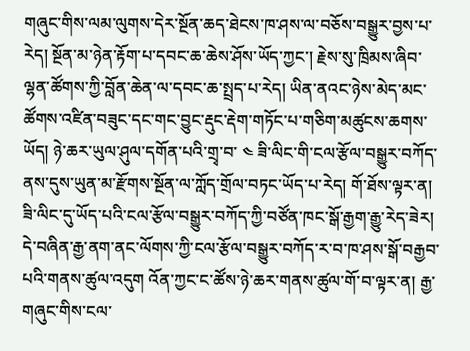གཞུང་གིས་ལམ་ལུགས་དེར་སྔོན་ཆད་ཐེངས་ཁ་ཤས་ལ་བཅོས་བསྒྱུར་བྱས་པ་རེད། སྔོན་མ་ཉེན་རྟོག་པ་དབང་ཆ་ཆེས་ཤོས་ཡོད་ཀྱང་། རྗེས་སུ་ཁྲིམས་ཞིབ་ལྷན་ཚོགས་ཀྱི་བློན་ཆེན་ལ་དབང་ཆ་སྤྲད་པ་རེད། ཡིན་ནའང་ཉེས་མེད་མང་ཚོགས་འཛིན་བཟུང་དང་གང་བྱུང་རྡུང་རྡེག་གཏོང་པ་གཅིག་མཚུངས་ཆགས་ཡོད། ཉེ་ཆར་ཡུལ་ཤུལ་དགོན་པའི་གྲྭ་བ་ ༤ ཟི་ལིང་གི་ངལ་རྩོལ་བསྒྱུར་བཀོད་ནས་དུས་ཡུན་མ་རྫོགས་སྔོན་ལ་ཀློད་གྲོལ་བཏང་ཡོད་པ་རེད། གོ་ཐོས་ལྟར་ན། ཟི་ལིང་དུ་ཡོད་པའི་ངལ་རྩོལ་བསྒྱུར་བཀོད་ཀྱི་བཙོན་ཁང་སྒོ་རྒྱག་རྒྱུ་རེད་ཟེར། དེ་བཞིན་རྒྱ་ནག་ནང་ལོགས་ཀྱི་ངལ་རྩོལ་བསྒྱུར་བཀོད་ར་བ་ཁ་ཤས་སྒོ་བརྒྱབ་པའི་གནས་ཚུལ་འདུག འོན་ཀྱང་ང་ཚོས་ཉེ་ཆར་གནས་ཚུལ་གོ་བ་ལྟར་ན། རྒྱ་གཞུང་གིས་ངལ་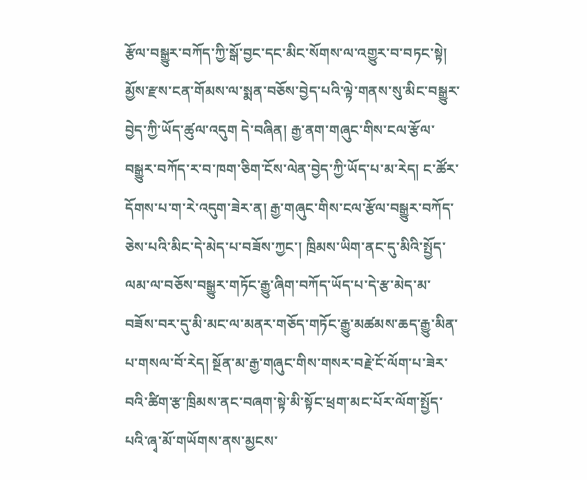རྩོལ་བསྒྱུར་བཀོད་ཀྱི་སྒོ་བྱང་དང་མིང་སོགས་ལ་འགྱུར་བ་བཏང་སྟེ། མྱོས་རྫས་ངན་གོམས་ལ་སྨན་བཅོས་བྱེད་པའི་ལྟེ་གནས་སུ་མིང་བསྒྱུར་བྱེད་ཀྱི་ཡོད་ཚུལ་འདུག དེ་བཞིན། རྒྱ་ནག་གཞུང་གིས་ངལ་རྩོལ་བསྒྱུར་བཀོད་ར་བ་ཁག་ཅིག་ངོས་ལེན་བྱེད་ཀྱི་ཡོད་པ་མ་རེད། ང་ཚོར་དོགས་པ་ག་རེ་འདུག་ཟེར་ན། རྒྱ་གཞུང་གིས་ངལ་རྩོལ་བསྒྱུར་བཀོད་ཅེས་པའི་མིང་དེ་མེད་པ་བཟོས་ཀྱང་། ཁྲིམས་ཡིག་ནང་དུ་མིའི་སྤྱོད་ལམ་ལ་བཅོས་བསྒྱུར་གཏོང་རྒྱུ་ཞིག་བཀོད་ཡོད་པ་དེ་རྩ་མེད་མ་བཟོས་བར་དུ་མི་མང་ལ་མནར་གཅོད་གཏོང་རྒྱུ་མཚམས་ཆད་རྒྱུ་མིན་པ་གསལ་བོ་རེད། སྔོན་མ་རྒྱ་གཞུང་གིས་གསར་བརྗེ་ངོ་ལོག་པ་ཟེར་བའི་ཚིག་རྩ་ཁྲིམས་ནང་བཞག་སྟེ་མི་སྟོང་ཕྲག་མང་པོར་ལོག་སྤྱོད་པའི་ཞྭ་མོ་གཡོགས་ནས་མྱངས་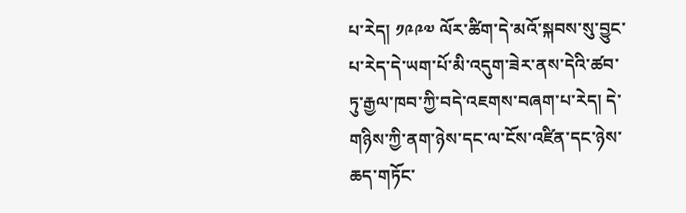པ་རེད། ༡༩༩༧ ལོར་ཚིག་དེ་མའོ་སྐབས་སུ་བྱུང་པ་རེད་དེ་ཡག་པོ་མི་འདུག་ཟེར་ནས་དེའི་ཚབ་ཏུ་རྒྱལ་ཁབ་ཀྱི་བདེ་འཇགས་བཞག་པ་རེད། དེ་གཉིས་ཀྱི་ནག་ཉེས་དང་ལ་ངོས་འཛིན་དང་ཉེས་ཆད་གཏོང་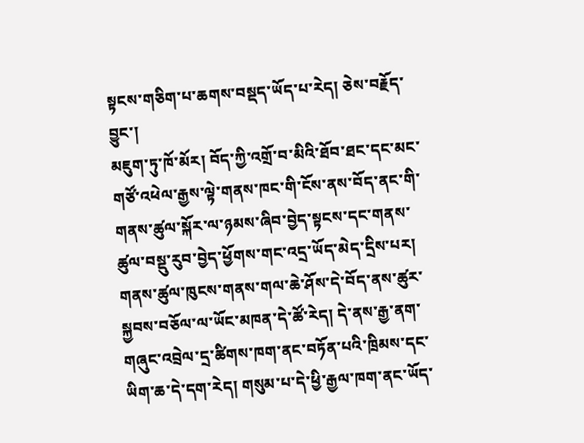སྟངས་གཅིག་པ་ཆགས་བསྡད་ཡོད་པ་རེད། ཅེས་བརྗོད་བྱུང་།
མཇུག་ཏུ་ཁོ་མོར། བོད་ཀྱི་འགྲོ་བ་མིའི་ཐོབ་ཐང་དང་མང་གཙོ་འཕེལ་རྒྱས་ལྟེ་གནས་ཁང་གི་ངོས་ནས་བོད་ནང་གི་གནས་ཚུལ་སྐོར་ལ་ཉམས་ཞིབ་བྱེད་སྟངས་དང་གནས་ཚུལ་བསྡུ་རུབ་བྱེད་ཕྱོགས་གང་འདྲ་ཡོད་མེད་དྲིས་པར། གནས་ཚུལ་ཁུངས་གནས་གལ་ཆེ་ཤོས་དེ་བོད་ནས་ཚུར་སྐྱབས་བཅོལ་ལ་ཡོང་མཁན་དེ་ཚོ་རེད། དེ་ནས་རྒྱ་ནག་གཞུང་འབྲེལ་དྲ་ཚིགས་ཁག་ནང་བཏོན་པའི་ཁྲིམས་དང་ཡིག་ཆ་དེ་དག་རེད། གསུམ་པ་དེ་ཕྱི་རྒྱལ་ཁག་ནང་ཡོད་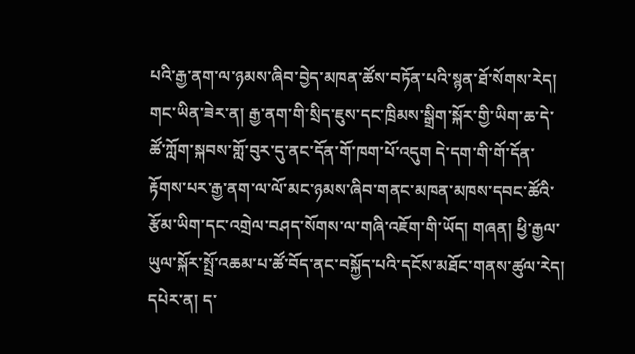པའི་རྒྱ་ནག་ལ་ཉམས་ཞིབ་བྱེད་མཁན་ཚོས་བཏོན་པའི་སྙན་ཐོ་སོགས་རེད། གང་ཡིན་ཟེར་ན། རྒྱ་ནག་གི་སྲིད་ཇུས་དང་ཁྲིམས་སྒྲིག་སྐོར་གྱི་ཡིག་ཆ་དེ་ཚོ་ཀློག་སྐབས་གློ་བུར་དུ་ནང་དོན་གོ་ཁག་པོ་འདུག དེ་དག་གི་གོ་དོན་རྟོགས་པར་རྒྱ་ནག་ལ་ལོ་མང་ཉམས་ཞིབ་གནང་མཁན་མཁས་དབང་ཚོའི་རྩོམ་ཡིག་དང་འགྲེལ་བཤད་སོགས་ལ་གཞི་འཇོག་གི་ཡོད། གཞན། ཕྱི་རྒྱལ་ཡུལ་སྐོར་སྤྲོ་འཆམ་པ་ཚོ་བོད་ནང་བསྐྱོད་པའི་དངོས་མཐོང་གནས་ཚུལ་རེད། དཔེར་ན། ད་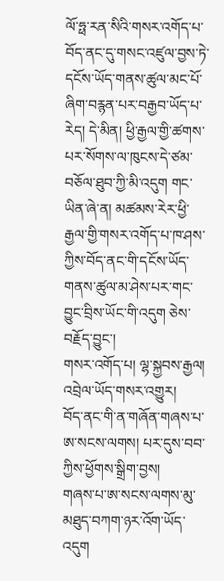ལོ་ཧྥ་རན་སིའི་གསར་འགོད་པ་བོད་ནང་དུ་གསང་འཛུལ་བྱས་ཏེ་དངོས་ཡོད་གནས་ཚུལ་མང་པོ་ཞིག་བརྙན་པར་བརྒྱབ་ཡོད་པ་རེད། དེ་མིན། ཕྱི་རྒྱལ་གྱི་ཚགས་པར་སོགས་ལ་ཁུངས་དེ་ཙམ་བཅོལ་ཐུབ་ཀྱི་མི་འདུག གང་ཡིན་ཞེ་ན། མཚམས་རེར་ཕྱི་རྒྱལ་གྱི་གསར་འགོད་པ་ཁ་ཤས་ཀྱིས་བོད་ནང་གི་དངོས་ཡོད་གནས་ཚུལ་མ་ཤེས་པར་གང་བྱུང་བྲིས་ཡོང་གི་འདུག ཅེས་བརྗོད་བྱུང་།
གསར་འགོད་པ། ལྷ་སྐྱབས་རྒྱལ།
འབྲེལ་ཡོད་གསར་འགྱུར།
བོད་ནང་གི་ན་གཞོན་གཞས་པ་ཨ་སངས་ལགས། པར་དུས་བབ་ཀྱིས་ཕྱོགས་སྒྲིག་བྱས།
གཞས་པ་ཨ་སངས་ལགས་མུ་མཐུད་བཀག་ཉར་འོག་ཡོད་འདུག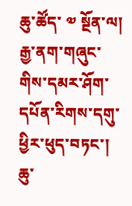ཆུ་ཚོད་ ༧ སྔོན་ལ།
རྒྱ་ནག་གཞུང་གིས་དམར་ཤོག་དཔོན་རིགས་དགུ་ཕྱིར་ཕུད་བཏང་།
ཆུ་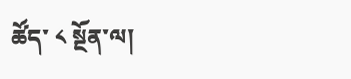ཚོད་ ༨ སྔོན་ལ།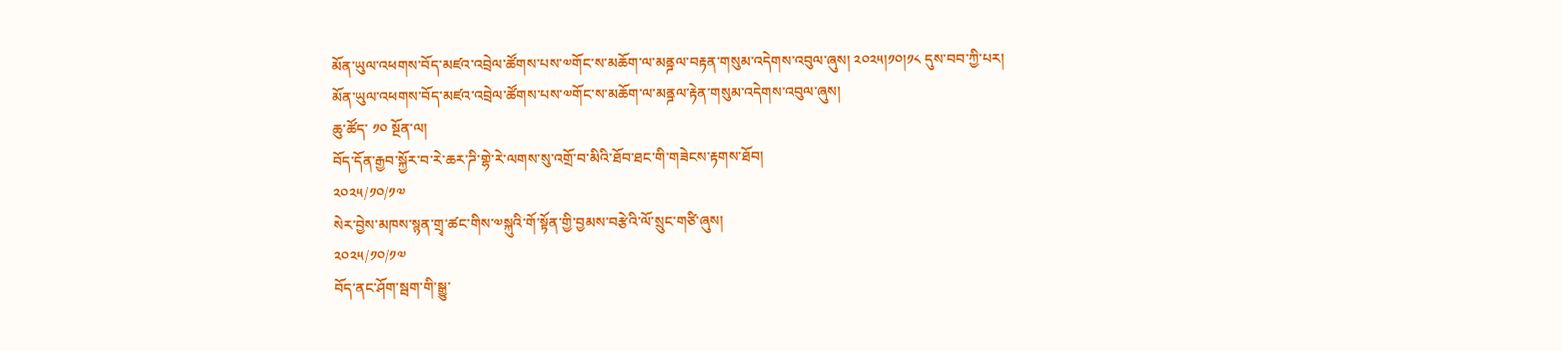མོན་ཡུལ་འཕགས་བོད་མཛའ་འབྲེལ་ཚོགས་པས་༧གོང་ས་མཆོག་ལ་མནྜལ་བརྟན་གསུམ་འདེགས་འབུལ་ཞུས། ༢༠༢༥།༡༠།༡༨ དུས་བབ་ཀྱི་པར།
མོན་ཡུལ་འཕགས་བོད་མཛའ་འབྲེལ་ཚོགས་པས་༧གོང་ས་མཆོག་ལ་མནྜལ་རྟེན་གསུམ་འདེགས་འབུལ་ཞུས།
ཆུ་ཚོད་ ༡༠ སྔོན་ལ།
བོད་དོན་རྒྱབ་སྐྱོར་བ་རེ་ཆར་ཌི་གྷེ་རེ་ལགས་སུ་འགྲོ་བ་མིའི་ཐོབ་ཐང་གི་གཟེངས་རྟགས་ཐོབ།
༢༠༢༥/༡༠/༡༧
སེར་བྱེས་མཁས་སྙན་གྲྭ་ཚང་གིས་༧སྐུའི་གོ་སྟོན་གྱི་བྱམས་བརྩེའི་ལོ་སྲུང་གཙི་ཞུས།
༢༠༢༥/༡༠/༡༧
བོད་ནང་ཤོག་སྦག་གི་སྒྱུ་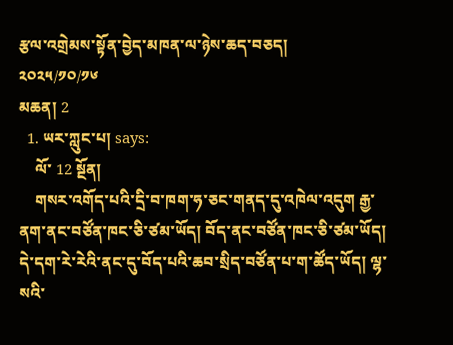རྩལ་འགྲེམས་སྟོན་བྱེད་མཁན་ལ་ཉེས་ཆད་བཅད།
༢༠༢༥/༡༠/༡༦
མཆན། 2
  1. ཡར་ཀླུང་པ། says:
    ལོ་ 12 སྔོན།
    གསར་འགོད་པའི་དྲི་བ་ཁག་ཧ་ཅང་གནད་དུ་འཁེལ་འདུག རྒྱ་ནག་ནང་བཙོན་ཁང་ཅི་ཙམ་ཡོད། བོད་ནང་བཙོན་ཁང་ཅི་ཙམ་ཡོད། དེ་དག་རེ་རེའི་ནང་དུ་བོད་པའི་ཆབ་སྲིད་བཙོན་པ་ག་ཚོད་ཡོད། ལྷ་སའི་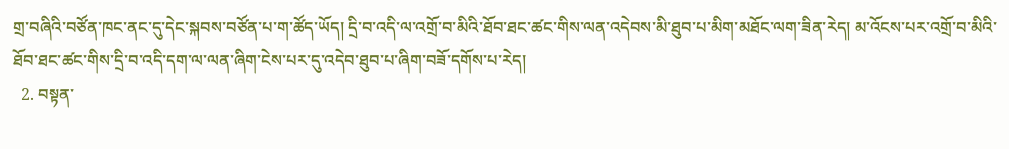གྲ་བཞིའི་བཙོན་ཁང་ནང་དུ་དེང་སྐབས་བཙོན་པ་ག་ཚོད་ཡོད། དྲི་བ་འདི་ལ་འགྲོ་བ་མིའི་ཐོབ་ཐང་ཚང་གིས་ལན་འདེབས་མི་ཐུབ་པ་མིག་མཐོང་ལག་ཟིན་རེད། མ་འོངས་པར་འགྲོ་བ་མིའི་ཐོབ་ཐང་ཚང་གིས་དྲི་བ་འདི་དག་ལ་ལན་ཞིག་ངེས་པར་དུ་འདེབ་ཐུབ་པ་ཞིག་བཟོ་དགོས་པ་རེད།
  2. བསྟན་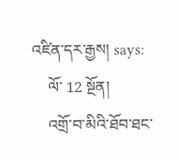འཛིན་དར་རྒྱས། says:
    ལོ་ 12 སྔོན།
    འགྲོ་བ་མིའི་ཐོབ་ཐང་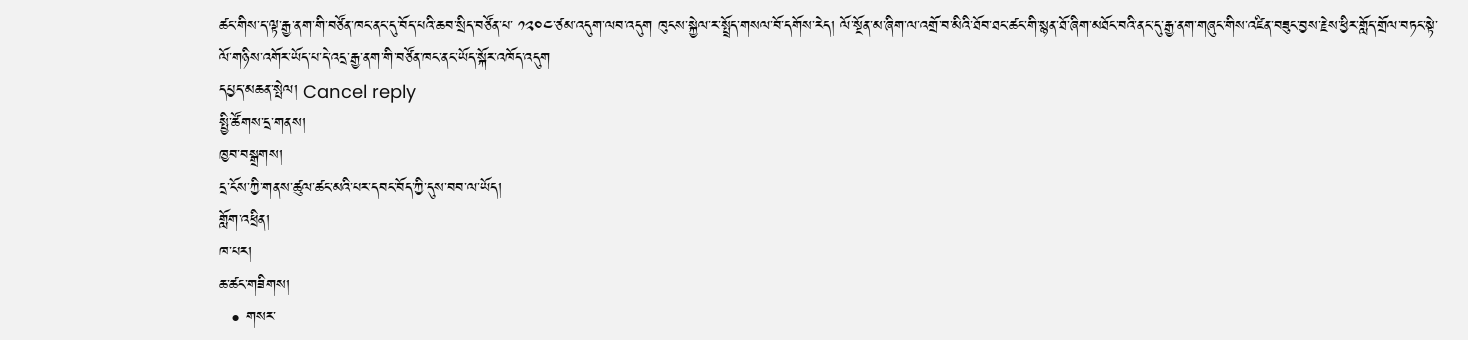ཚང་གིས་ད་ལྟ་རྒྱ་ནག་གི་བཙོན་ཁང་ནང་དུ་བོད་པའི་ཆབ་སྲིད་བཙོན་པ་ ༡༢༠༤་ཙམ་འདུག་ལབ་འདུག ཁུངས་སྐྱེལ་ར་སྤྲོད་གསལ་བོ་དགོས་རེད། ལོ་སྔོན་མ་ཞིག་ལ་འགྲོ་བ་མིའི་ཐོབ་ཐང་ཚང་གི་སྙན་ཐོ་ཞིག་མཐོང་བའི་ནང་དུ་རྒྱ་ནག་གཞུང་གིས་འཛིན་བཟུང་བྱས་རྗེས་ཕྱིར་གློད་གྲོལ་བཏང་སྟེ་ལོ་གཉིས་འགོར་ཡོད་པ་དེ་འདྲ་རྒྱ་ནག་གི་བཙོན་ཁང་ནང་ཡོད་སྐོར་འཁོད་འདུག
དཔྱད་མཆན་སྤེལ། Cancel reply
སྤྱི་ཚོགས་དྲ་གནས།
ཁྱབ་བསྒྲགས།
དྲ་ངོས་ཀྱི་གནས་ཚུལ་ཚང་མའི་པར་དབང་བོད་ཀྱི་དུས་བབ་ལ་ཡོད།
གློག་འཕྲིན།
ཁ་པར།
ཆ་ཚང་གཟིགས།
  • གསར་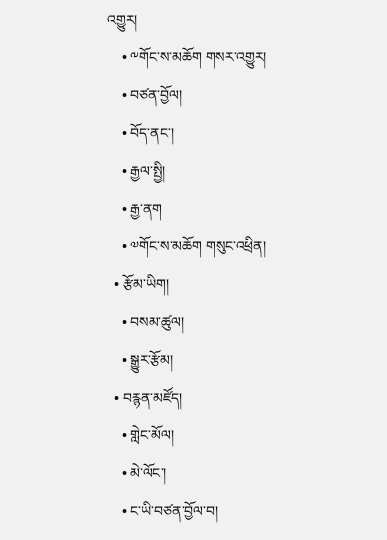འགྱུར།
    • ༸གོང་ས་མཆོག གསར་འགྱུར།
    • བཙན་བྱོལ།
    • བོད་ནང་།
    • རྒྱལ་སྤྱི།
    • རྒྱ་ནག
    • ༧གོང་ས་མཆོག གསུང་འཕྲིན།
  • རྩོམ་ཡིག།
    • བསམ་ཚུལ།
    • སྒྱུར་རྩོམ།
  • བརྙན་མཛོད།
    • གླེང་མོལ།
    • མེ་ལོང་།
    • ང་ཡི་བཙན་བྱོལ་བ།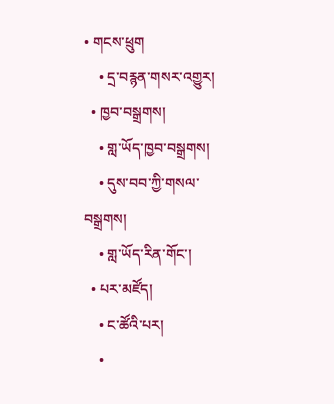• གངས་ཕྲུག
    • དྲ་བརྙན་གསར་འགྱུར།
  • ཁྱབ་བསྒྲགས།
    • གླ་ཡོད་ཁྱབ་བསྒྲགས།
    • དུས་བབ་ཀྱི་གསལ་བསྒྲགས།
    • གླ་ཡོད་རིན་གོང་།
  • པར་མཛོད།
    • ང་ཚོའི་པར།
    •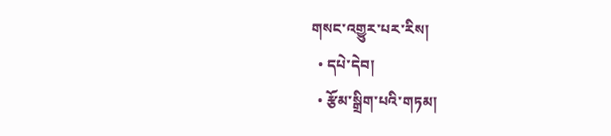གསང་འགྱུར་པར་རིས།
  • དཔེ་དེབ།
  • རྩོམ་སྒྲིག་པའི་གཏམ།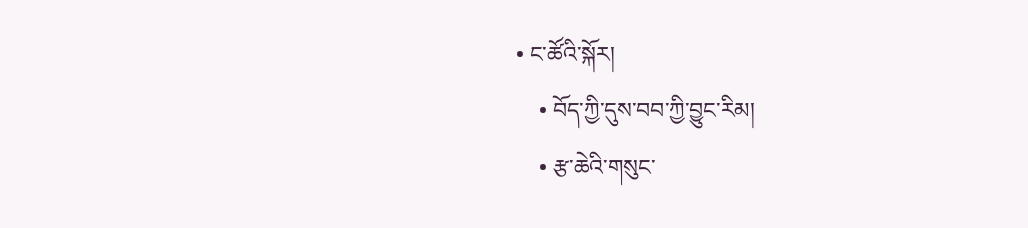• ང་ཚོའི་སྐོར།
    • བོད་ཀྱི་དུས་བབ་ཀྱི་བྱུང་རིམ།
    • རྩ་ཆེའི་གསུང་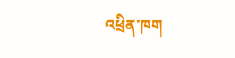འཕྲིན་ཁག